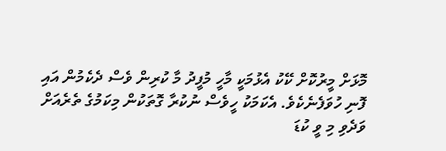މޮޅަށް މީރުކޮށް ކޭކު އެޅުމަކީ މާހީ މުފީދު މާ ކުރިން ވެސް ދެކެމުން އައި ފޮނި ހުވަފެނެކެވެ. އެކަމަކު ހީވެސް ނުކުރާ ގޮތަކުން މިކަމުގެ ތެރެއަށް ވަދެވި މި ވީ ކުޑަ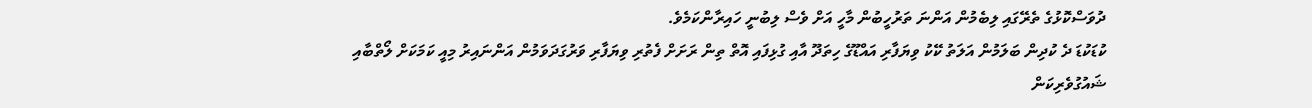ދުވަސްކޮޅުގެ ތެރޭގައި ލިބެމުން އަންނަ ތަރުހީބުން މާހީ އަށް ވެސް ލިބުނީ ހައިރާންކަމެވެ.
ކުޑަކުޑަ ދެ ކުދިން ބަލަމުން އަލަތު ކޭކު ވިޔަފާރި އައްޑޫގެ ހިތަދޫ އާއި ގުޅިފައި އޮތް ތިން ރަށަށް ފެތުރި ވިޔަފާރި ވަރުގަދަވަމުން އަންނައިރު މިއީ ކަމަކަށް ލޯތްބާއި ޝައުގުވެރިކަން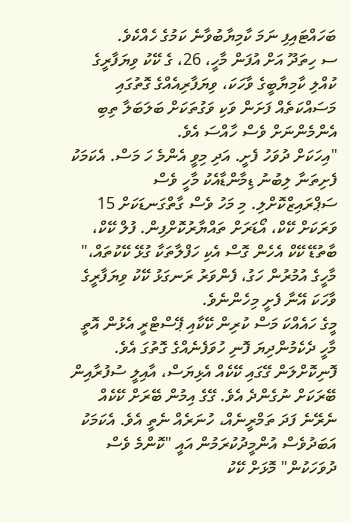ބަހައްޓައިފި ނަމަ ކާމިޔާބުވާނެ ކަމުގެ ހެއްކެވެ.
ސ ހިތަދޫ އަށް އުފަން މާހީ، 26، ގެ ކޭކު ވިޔަފާރީގެ ކުއްލި ކާމިޔާބީގެ ވާހަކަ، ވިޔަފާރިއެއްގެ ގޮތުގައި މަސައްކަތެއް ފަށަން ވަކި ވަގުތަކަށް ބަލަބަލާ ތިބި އެންމެންނަށް ވެސް ހާއްސަ އެވެ.
"އިހަކަށް ދުވަހު ފެށީ. އަދި މިވީ އެންމެ ހަ މަސް. އެކަމަކު ފެށިތަނާ ލިބުނު ޑިމާންޑާއެކު މާހީ ވެސް ސަޕްރައިޒްކޮށްލި. މި މަހު ވެސް ގާތްގަނޑަކަށް 15 ވަރަކަށް ކޭކް، އޯޑަރަށް ތައްޔާރުކޮށްފިން. ފުލް ކޭކް، ބާތުޑޭ ކޭކް އެހެން ގޮސް އެކި ހަފްލާތަކާ ގުޅޭ ކޭކުތައް،" މާހީގެ އުމުރުން ހަގު، ފެންވަރު ރަނގަޅު ކޭކު ވިޔަފާރީގެ ވާހަކަ އޭނާ ފެށީ މިހެންނެވެ.
މީގެ ހައެއްކަ މަސް ކުރިން ކޭކާއި ޕޭސްޓްރީ އެޅުން އޮތީ މާހީ ދެކެމުންދިޔަ ފޮނި ހުވަފެނެއްގެ ގޮތުގަ އެވެ. ފޮނިކޮށްލަން ގޭގައި ކޭކެއް އެޅިޔަސް، އާއިލީ ސުފުރާއިން ބޭރަކަށް ނުގެންދެ އެވެ. ގޭގެ އިމުން ބޭރަށް ކޭކެއް ނެރޭނެ ފަދަ ތަމްރީނެއް، ހުނަރެއް ނެތީ އެވެ. އެކަމަކު އަބަދުވެސް އުންމީދުކުރަމުން އައީ "ކޮންމެ ވެސް ދުވަހަކުން" މޮޅަށް ކޭކު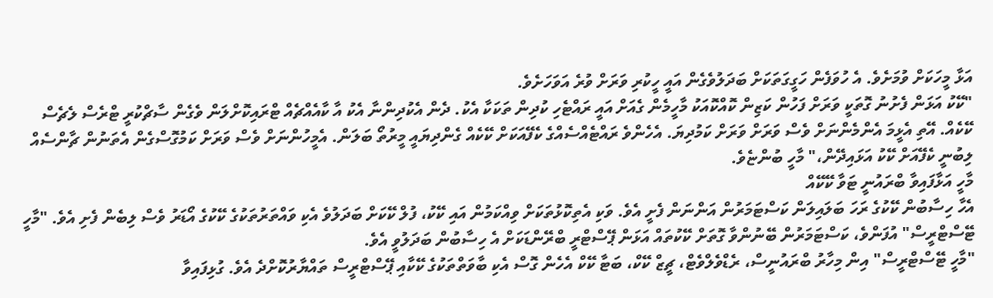އަޅާ މީހަކަށް ވުމަށެވެ. އެ ހުވަފެން ހަގީގަތަކަށް ބަދަލުވެގެން އައީ ހީކުރި ވަރަށް ވުރެ އަވަހަށެވެ.
"ކޭކު އަޅަން ފެށުނު ގޮތަކީ ވަރަށް ފަހުން ކަޒިން ކޮއްކޮއަކު މާހީމެން ގެއަށް އައީ ރައްޓެހި ކުދިން ތަކަކާ އެކު. ދެން އެކުދިންނާ އެކު އާ ކާއެއްޗެއް ޓްރައިކޮށްލަން ވެގެން ސާޗްކުރީ ޓްރެސް ލެޗެސް ކޭކެއް. އޭތި އެޅީމަ އެންމެންނަށް ވެސް ވަރަށް ވަރަށް ކަމުދިޔަ. އެހެންވެ ރައްޓެއްސެއްގެ ކެފޭއަކަށް ކޭކެއް ގެންދިޔައީ މީރުތޯ ބަލަން. އެމީހުންނަށް ވެސް ވަރަށް ކަމުގޮސްގެން އެތަނުން ޗާންސެއް ލިބުނީ ކެފޭއަށް ކޭކު އަޅައިދޭން،" މާހީ ބުންޏެވެ.
މާހީ އަޅާފައިވާ ބްރައުނީ ޓަވާ ކޭކޭއް
އެހާ ހިސާބުން ކޭކުގެ ރަހަ ބަލައިލަން ކަސްޓަމަރުން އަންނަން ފެށީ އެވެ. ވަކި އެތިކޮޅުތަކަށް ވިއްކަމުން އައި ކޭކު، ފުލް ކޭކަށް ބަދަލުވެ އެކި ވައްތަރުތަކުގެ ކޭކުގެ އޯޑަރު ވެސް ލިބެން ފެށި އެވެ. "މާހީ ޓޭސްޓްރީސް" އުފަންވެ، ކަސްޓަމަރުން ބޭނުންވާ ގޮތަށް ކޭކުތައް އަޅަން ޕޭސްޓްރީ ބްރޭންޑަކަށް އެ ހިސާބުން ބަދަލުވީ އެވެ.
"މާހީ ޓޭސްޓްރީސް" އިން މިހާރު ބްރައުނީސް، ރެޑްވެލްވެޓް، ޗީޒް ކޭކް، ބަޓާ ކޭކް އެހެން ގޮސް އެކި ބާވަތްތަކުގެ ކޭކާއި ޕޭސްޓްރީސް ތައްޔާރުކޮށްދެ އެވެ. ގުޅިފައިވާ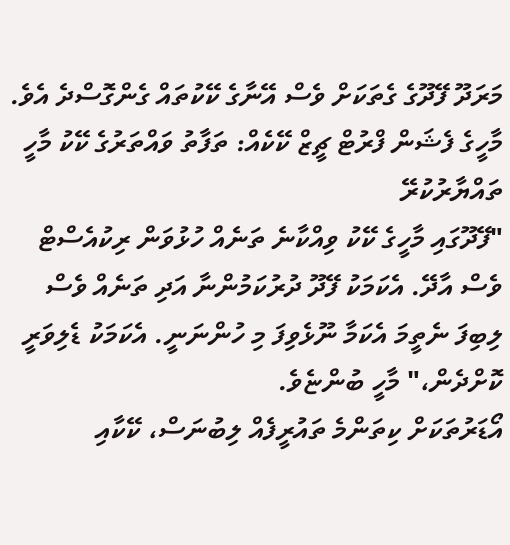މަރަދޫ ފޭދޫގެ ގެތަކަށް ވެސް އޭނާގެ ކޭކުތައް ގެންގޮސްދެ އެވެ.
މާހީގެ ފެޝަން ފްރުޓް ޗީޒް ކޭކެއް: ތަފާތު ވައްތަރުގެ ކޭކު މާހީ ތައްޔާރުކުރޭ
"ފޭދޫގައި މާހީގެ ކޭކު ވިއްކާނެ ތަނެއް ހުޅުވަން ރިކުއެސްޓް ވެސް އާދޭ. އެކަމަކު ފޭދޫ ދުރުކަމުންނާ އަދި ތަނެއް ވެސް ލިބިފަ ނެތީމަ އެކަމާ ނޫޅެވިފަ މި ހުންނަނީ. އެކަމަކު ޑެލިވަރީ ކޮށްދެން،" މާހީ ބުންޏެވެ.
އޯޑަރުތަކަށް ކިތަންމެ ތައުރީފެއް ލިބުނަސް، ކޭކާއި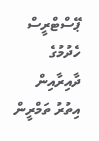ޕޭސްޓްރީސް ހެދުމުގެ ދާއިރާއިން އިތުރު ތަމްރީން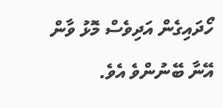ހޯދައިގެން އަދިވެސް މޮޅު ވާން އޭނާ ބޭނުންވެ އެވެ.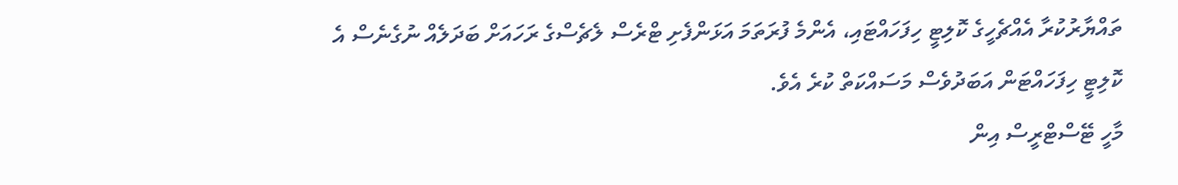ތައްޔާރުކުރާ އެއްޗެހީގެ ކޮލިޓީ ހިފަހައްޓައި، އެންމެ ފުރަތަމަ އަޅަންފެށި ޓްރެސް ލެޗެސްގެ ރަހައަށް ބަދަލެއް ނުގެނެސް އެ ކޮލިޓީ ހިފަހައްޓަން އަބަދުވެސް މަސައްކަތް ކުރެ އެވެ.
މާހީ ޓޭސްޓްރީސް އިން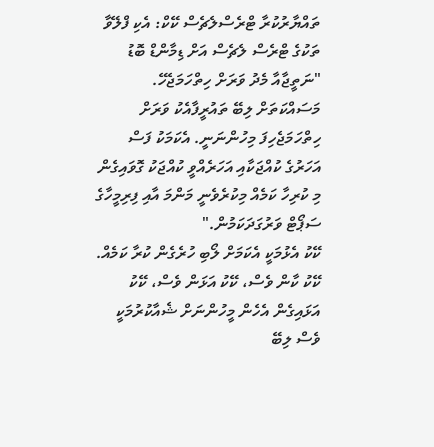ތައްޔާރުކުރާ ޓްރެސްލެޗެސް ކޭކް: އެކި ފްލޭވާ ތަކުގެ ޓްރެސް ލެޗެސް އަށް ޑިމާންޑް ބޮޑު
"ނަތީޖާއާ މެދު ވަރަށް ހިތްހަމަޖެހޭ. މަސައްކަތަށް ލިބޭ ތައުރީފާއެކު ވަރަށް ހިތްހަމަޖެހިފަ މިހުންނަނީ. އެކަމަކު ފަސް އަހަރުގެ ކުއްޖަކާއި އަހަރެއްވީ ކުއްޖަކު ގޮވައިގެން މި ކުރިހާ ކަމެއް މިކުރެވެނީ މަންމަ އާއި ފިރިމީހާގެ ސަޕޯޓް ވަރުގަދަކަމުން."
ކޭކު އެޅުމަކީ އެކަމަށް ލޯބި ހުރެގެން ކުރާ ކަމެއް. ކޭކު ކާން ވެސް، ކޭކު އަޅަން ވެސް، ކޭކު އަޅައިގެން އެހެން މީހުންނަށް ޝެއާކުރުމަކީ ވެސް ލިބޭ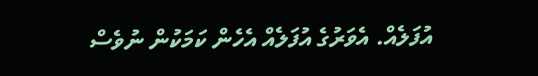އުފަލެއް. އެވަރުގެ އުފަލެއް އެހެން ކަމަކުން ނުވެސް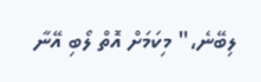ލިބޭނެ،" މިކަމަށް އޮތް ލޯބި އޭނާ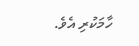ހާމަކުރި އެވެ.